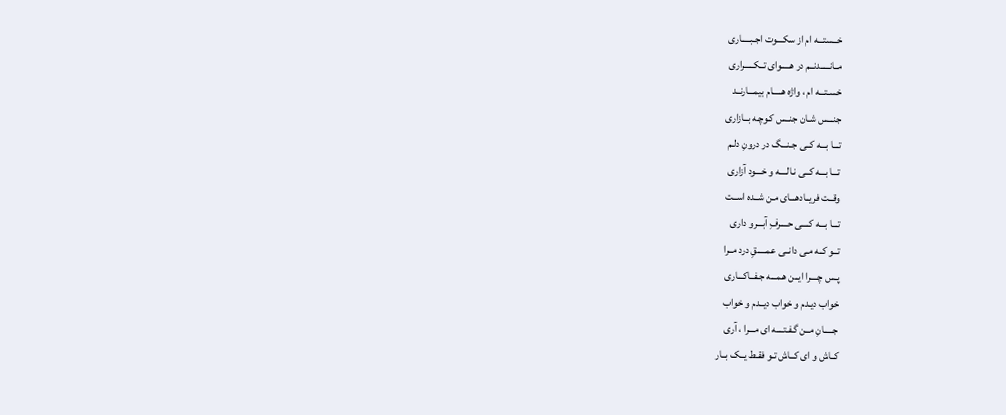خــستـــه ام از سکـــوت اجـبـــــاری
مــانـــــدنــم در هـــــوای تــکـــــراری
خسـتـــه ام ، واژه هـــــام بیمـــارنــد
جنـــس شـان جنــس کـوچـه بــازاری
تـــا بـــه کــی جـنـــگ در درونِ دلـم
تـــا بـــه کــی نـالــــه و خـــود آزاری
وقــت فریــادهـــای مـن شــده اســت
تـــا بـــه کــــی حــــرفِ آبـــرو داری
تــو کــه مـی دانــی عمـــــقِ درد مــرا
پـس چــــرا ایــن هـمـــه جـفــاکـــاری
خواب دیـدم و خواب دیــدم و خواب
جـــــانِ مــن گـفـتــــه ای مـــرا ، آری
کــاش و ای کــاش تـو فقـط یــک بــار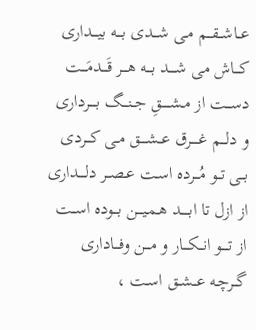عــاشــقـــم مـی شـــدی بـــه بیـــداری
کـــاش می شــــد بـــه هـــر قَـــدمَـــت
دســـت از مـشـــــقِ جــنـــگ بــــرداری
و دلـــم غـــــرق عــشــــق مـی کـــردی
بــی تــو مُـــرده اسـت عـصــر دلــــداری
از ازل تا ابـــــد هـمـیـــن بـــوده اســت
از تــــو انــکـــار و مـــن وفـــاداری
گــرچـه عــشــق اسـت ،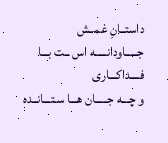داستــانِ غمــش
جـــــاودانـــــه اس ــت بـــا فــــداکـــاری
و چـــه جـــــان هـــا سـتـــانــده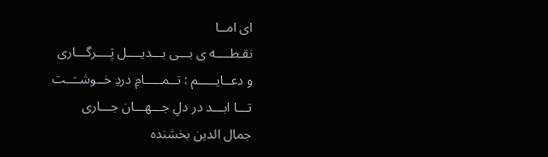ای امــا
نقـطــــه ی بـــی بـــدیــــل پَــــرگـــاری
و دعــایـــــم : تــمـــــامِ دردِ خــوشــَــت
تـــا ابـــد در دلِ جـــهـــان جـــاری
جمال الدین بخشنده